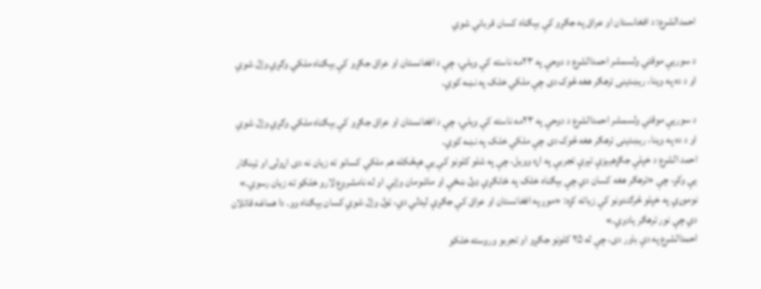احمدالشرع: د افغانستان او عراق په جګړو کې بېګناه کسان قرباني شوي

د سوریې موقتي ولسمشر احمدالشرع د دوحې په ۲۳مه ناسته کې ویلي، چې د افغانستان او عراق جګړو کې بېګناه ملکي وګړي وژل شوي او د ده په وینا، ریښتینی ترهګر هغه څوک دی چې ملکي خلک په نښه کوي.

د سوریې موقتي ولسمشر احمدالشرع د دوحې په ۲۳مه ناسته کې ویلي، چې د افغانستان او عراق جګړو کې بېګناه ملکي وګړي وژل شوي او د ده په وینا، ریښتینی ترهګر هغه څوک دی چې ملکي خلک په نښه کوي.
احمد الشرع د خپلې جګړهییزې تېرې تجربې په اړه وویل، چې په شلو کلونو کې یې هېڅکله هم ملکي کسانو ته زیان نه دی اړولی او ټینګار یې وکړ، چې «ترهګر هغه کسان دي چې بېګناه خلک په ځانګړي ډول ښځې او ماشومان وژني او له نامشروع لارو خلکو ته زیان رسوي.»
نوموړي په خپلو څرګندونو کې زیاته کړه: «موږ په افغانستان او عراق کې جګړې لیدلي دي، ټول وژل شوي کسان بېګناه وو. دا هماغه قاتلان دي چې نور ترهګر یادوي.»
احمدالشرع په دې باور دی، چې له ۲۵ کلونو جګړو او تجربو وروسته خلکو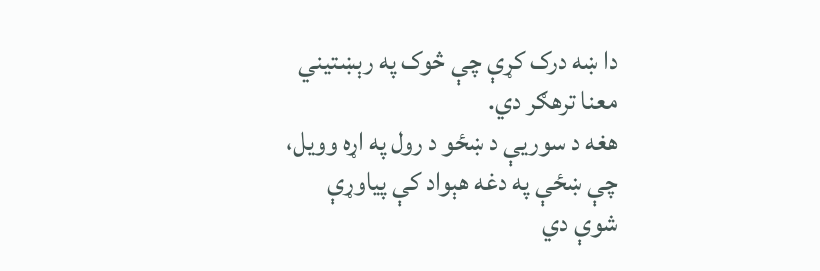دا ښه درک کړې چې څوک په رېښتیني معنا ترهګر دي.
هغه د سوریې د ښځو د رول په اړه وویل، چې ښځې په دغه هېواد کې پیاوړې شوې دي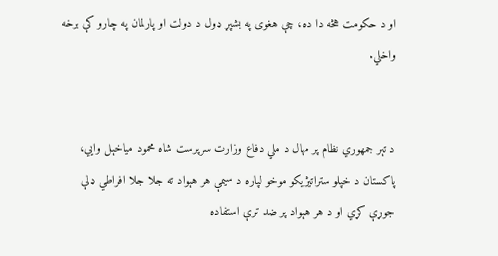او د حکومت هڅه دا ده، چې هغوی په بشپړ ډول د دولت او پارلمان په چارو کې برخه واخلي.


د تېر جمهوري نظام پر مهال د ملي دفاع وزارت سرپرست شاه محمود میاخېل وايي، پاکستان د خپلو ستراتیژیکو موخو لپاره د سیمې هر هېواد ته جلا جلا افراطي ډلې جوړې کړي او د هر هېواد پر ضد ترې استفاده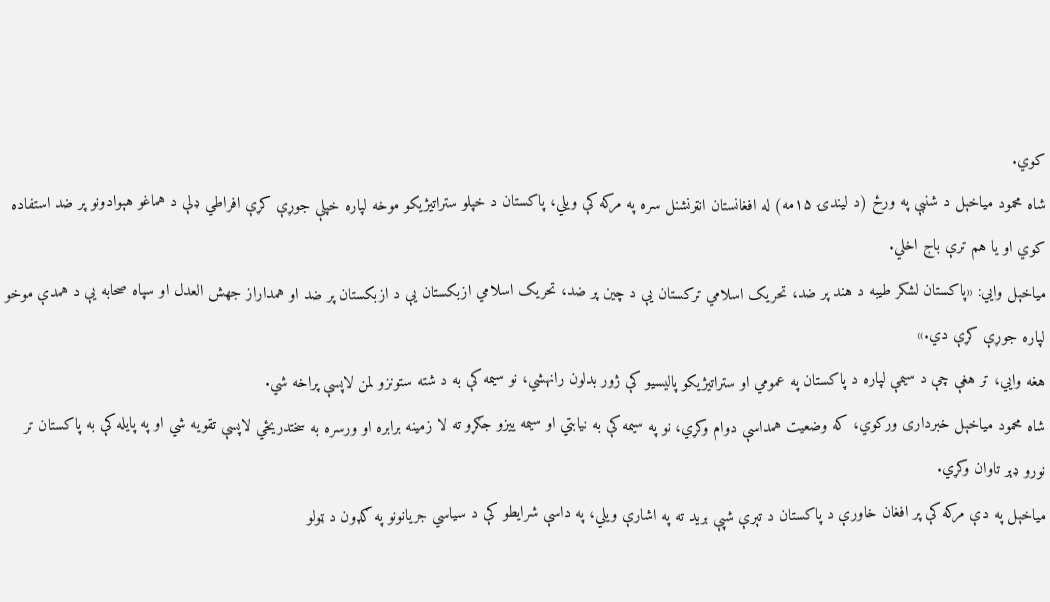کوي.
شاه محمود میاخېل د شنبې په ورځ (د لیندۍ ۱۵مه) له افغانستان انټرنشنل سره په مرکه کې ویلي، پاکستان د خپلو ستراتیژیکو موخه لپاره خپلې جوړې کړې افراطي ډلې د هماغو هېوادونو پر ضد استفاده کوي او یا هم ترې باج اخلي.
میاخېل وايي: «پاکستان لشکر طیبه د هند پر ضد، تحریک اسلامي ترکستان یې د چین پر ضد، تحریک اسلامي ازبکستان یې د ازبکستان پر ضد او همداراز جهش العدل او سپاه صحابه یې د همدې موخو لپاره جوړې کړې دي.»
هغه وايي، تر هغې چې د سیمې لپاره د پاکستان په عمومي او ستراتیژيکو پالیسیو کې ژور بدلون رانهشي، نو سیمه کې به د شته ستونزو لمن لاپسې پراخه شي.
شاه محمود میاخېل خبرداری ورکوي، که وضعیت همداسې دوام وکړي، نو په سیمه کې به نیابتي او سیمه ییزو جګړو ته لا زمینه برابره او ورسره به سختدریځي لاپسې تقویه شي او په پایله کې به پاکستان تر نورو ډېر تاوان وکړي.
میاخېل په دې مرکه کې پر افغان خاورې د پاکستان د تېرې شپې برید ته په اشارې ویلي، په داسې شرایطو کې د سیاسي جریانونو په ګډون د ټولو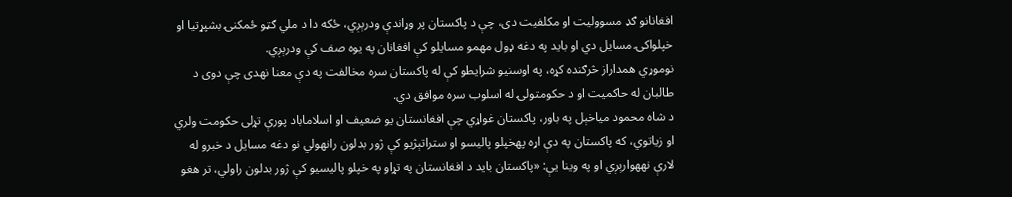افغانانو ګډ مسوولیت او مکلفیت دی، چې د پاکستان پر وړاندې ودرېږي، ځکه دا د ملي ګټو ځمکنۍ بشپړتیا او خپلواکۍ مسایل دي او باید په دغه ډول مهمو مسایلو کې افغانان په یوه صف کې ودرېږي.
نوموړي همداراز څرګنده کړه، په اوسنیو شرایطو کې له پاکستان سره مخالفت په دې معنا نهدی چې دوی د طالبان له حاکمیت او د حکومتولۍ له اسلوب سره موافق دي.
د شاه محمود میاخېل په باور، پاکستان غواړي چې افغانستان یو ضعیف او اسلاماباد پورې تړلی حکومت ولري او زیاتوي، که پاکستان په دې اړه پهخپلو پالیسو او ستراتېژيو کې ژور بدلون رانهولي نو دغه مسایل د خبرو له لارې نههوارېږي او په وینا یې: «پاکستان باید د افغانستان په تړاو په خپلو پالیسیو کې ژور بدلون راولي، تر هغو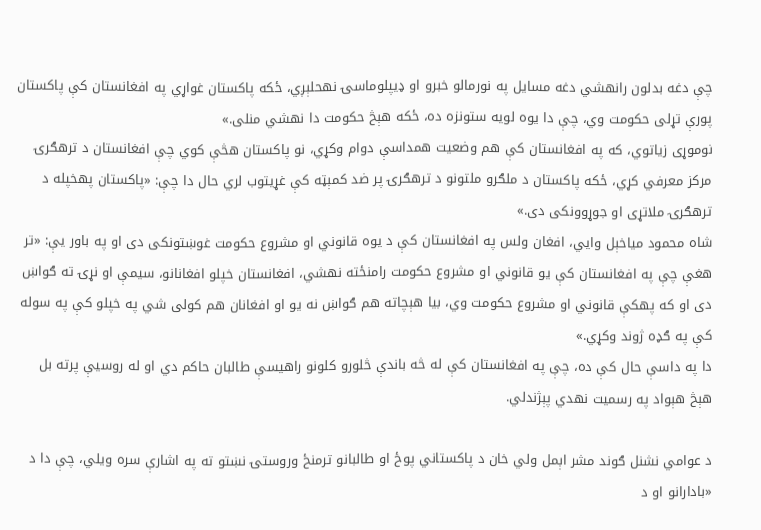چې دغه بدلون رانهشي دغه مسایل په نورمالو خبرو او ډيپلوماسۍ نهحلېږي، ځکه پاکستان غواړي په افغانستان کې پاکستان پورې تړلی حکومت وي، چې دا یوه لویه ستونزه ده، ځکه هېڅ حکومت دا نهشي منلی.»
نوموړی زیاتوي، که په افغانستان کې هم وضعیت همداسې دوام وکړي، نو پاکستان هڅې کوي چې افغانستان د ترهګرۍ مرکز معرفي کړي، ځکه پاکستان د ملګرو ملتونو د ترهګرۍ پر ضد کمېټه کې غړیتوب لري حال دا چې: «پاکستان پهخپله د ترهګرۍ ملاتړی او جوړوونکی دی.»
شاه محمود میاخېل وايي، افغان ولس په افغانستان کې د یوه قانوني او مشروع حکومت غوښتونکی دی او په باور یې: «تر هغې چې په افغانستان کې یو قانوني او مشروع حکومت رامنځته نهشي، افغانستان خپلو افغانانو، سیمې او نړۍ ته ګواښ دی او که پهکې قانوني او مشروع حکومت وي، بیا هېچاته هم ګواښ نه یو او افغانان هم کولی شي په خپلو کې په سوله کې په ګډه ژوند وکړي.»
دا په داسې حال کې ده، چې په افغانستان کې له څه باندې څلورو کلونو راهیسې طالبان حاکم دي او له روسیې پرته بل هېڅ هېواد په رسمیت نهدي پېژندلي.

د عوامي نشنل ګوند مشر اېمل ولي خان د پاکستاني پوځ او طالبانو ترمنځ وروستۍ نښتو ته په اشارې سره ویلي، چې دا د «بادارانو او د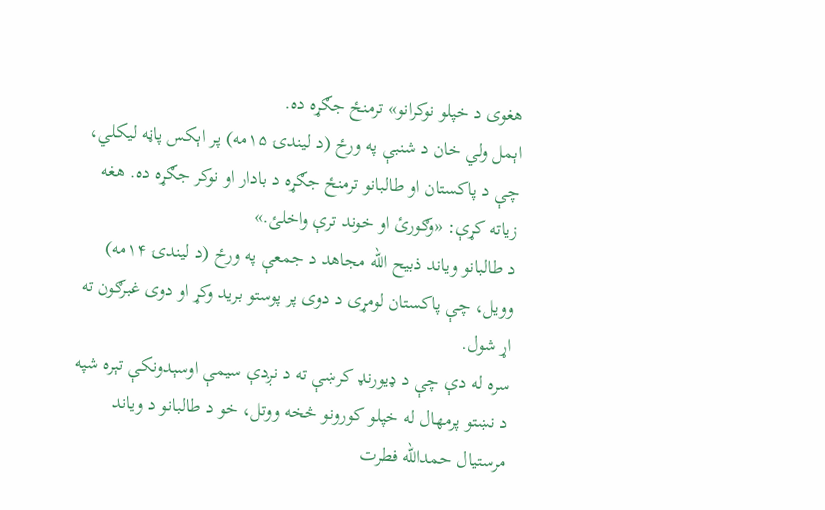هغوی د خپلو نوکرانو» ترمنځ جګړه ده.
اېمل ولي خان د شنبې په ورځ (د لیندۍ ۱۵مه) پر اېکس پاڼه لیکلي، چې د پاکستان او طالبانو ترمنځ جګړه د بادار او نوکر جګړه ده. هغه زیاته کړې: «وګورئ او خوند ترې واخلئ.»
د طالبانو ویاند ذبیح الله مجاهد د جمعې په ورځ (د لیندۍ ۱۴مه) وویل، چې پاکستان لومړی د دوی پر پوستو برید وکړ او دوی غبرګون ته اړ شول.
سره له دې چې د ډیورنډ کرښې ته د نږدې سیمې اوسېدونکې تېره شپه د نښتو پرمهال له خپلو کورونو څخه ووتل، خو د طالبانو د ویاند مرستیال حمدالله فطرت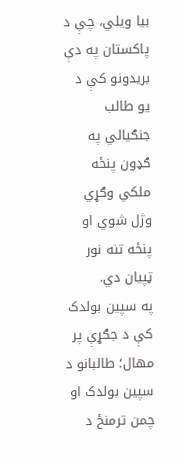بیا ویلي، چې د پاکستان په دې بریدونو کې د یو طالب جنګیالي په ګډون پنځه ملکي وګړي وژل شوي او پنځه تنه نور ټپیان دي.
په سپین بولدک کې د جګړې پر مهال؛ طالبانو د سپین بولدک او چمن ترمنځ د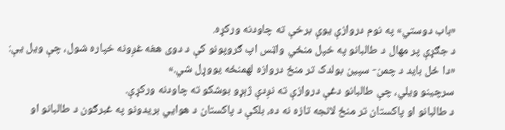«باب دوستي» په نوم دروازې یوې برخې ته چاودنه ورکړه.
د جګړې پر مهال د طالبانو په خپل منځي واټس اپ ګروپونو کې د دوی هغه غږونه خپاره شول، چې ویل یې: «دا ځل باید د چمن- سپين بولدک تر منځ دروازه لهمنځه یووړل شي.»
سرچینو ویلي، چې طالبانو دغې دروازې ته نږدې ژېړو بوشکو ته چاودنه ورکړې.
د طالبانو او پاکستان تر منځ لانجه تازه نه ده، بلکې د پاکستان د هوايي بریدونو په غبرګون د طالبانو او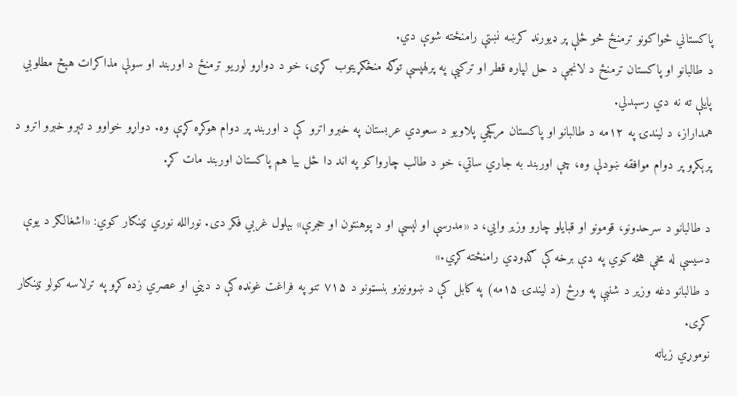پاکستاني ځواکونو ترمنځ څو ځلې پر ډیورنډ کرښه نښتې رامنځته شوې دي.
د طالبانو او پاکستان ترمنځ د لانجې د حل لپاره قطر او ترکیې په پرلهپسې توګه منځګړیتوب کړی، خو د دواړو لوریو ترمنځ د اوربند او سولې مذاکرات هېڅ مطلوبي پایلې ته نه دي رسېدلي.
همداراز، د لیندۍ په ۱۲مه د طالبانو او پاکستان مرکچي پلاویو د سعودي عربستان په خبرو اترو کې د اوربند پر دوام هوکړه کړې وه. دواړو خواوو د تېرو خبرو اترو د پرېکړو پر دوام موافقه ښودلې وه، چې اوربند به جاري ساتي، خو د طالب چارواکو په اند دا ځل بیا هم پاکستان اوربند مات کړ.

د طالبانو د سرحدونو، قومونو او قبایلو چارو وزیر وايي، د «مدرسې او لېسې او د پوهنتون او حجرې» بېلول غربي فکر دی. نورالله نوري ټینګار کوي: «اشغالګر د یوې دسیسې له مخې هڅه کوي په دې برخه کې ګډوډي رامنځته کړي.»
د طالبانو دغه وزیر د شنبې په ورځ (د لیندۍ ۱۵مه) په کابل کې د ښوونیزو بنسټونو د ۷۱۵ تنو په فراغت غونډه کې د دیني او عصري زده کړو په ترلاسه کولو ټينګار کړی.
نوموړي زیاته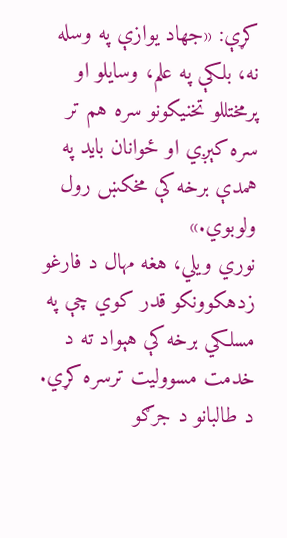کړې: «جهاد یوازې په وسله نه، بلکې په علم، وسایلو او پرمختللو تخنيکونو سره هم تر سره کېږي او ځوانان بايد په همدې برخه کې مخکښ رول ولوبوي.»
نوري ویلي، هغه مهال د فارغو زدهکوونکو قدر کوي چې په مسلکي برخه کې هېواد ته د خدمت مسوولیت ترسره کړي.
د طالبانو د جرګو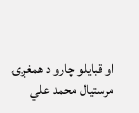او قبایلو چارو د همغږۍ مرستیال محمد علي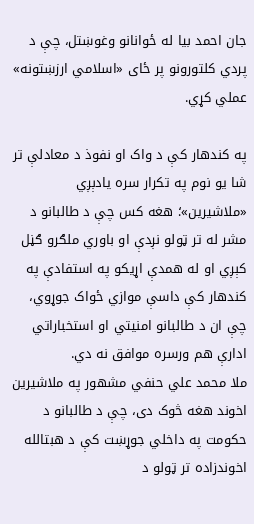جان احمد بیا له ځوانانو وغوښتل، چې د پردي کلتورونو پر ځای «اسلامي ارزښتونه» عملي کړي.

په کندهار کې د واک او نفوذ د معادلې تر شا یو نوم په تکرار سره یادېږي «ملاشیرین»؛ هغه کس چې د طالبانو د مشر له تر ټولو نږدې او باوري ملګرو ګڼل کېږي او له همدې اړیکو په استفادې په کندهار کې داسې موازي ځواک جوړوي، چې ان د طالبانو امنیتي او استخباراتي ادارې هم ورسره موافق نه دي.
ملا محمد علي حنفي مشهور په ملاشيرين اخوند هغه څوک دی، چې د طالبانو د حکومت په داخلي جوړښت کې د هبتالله اخوندزاده تر ټولو د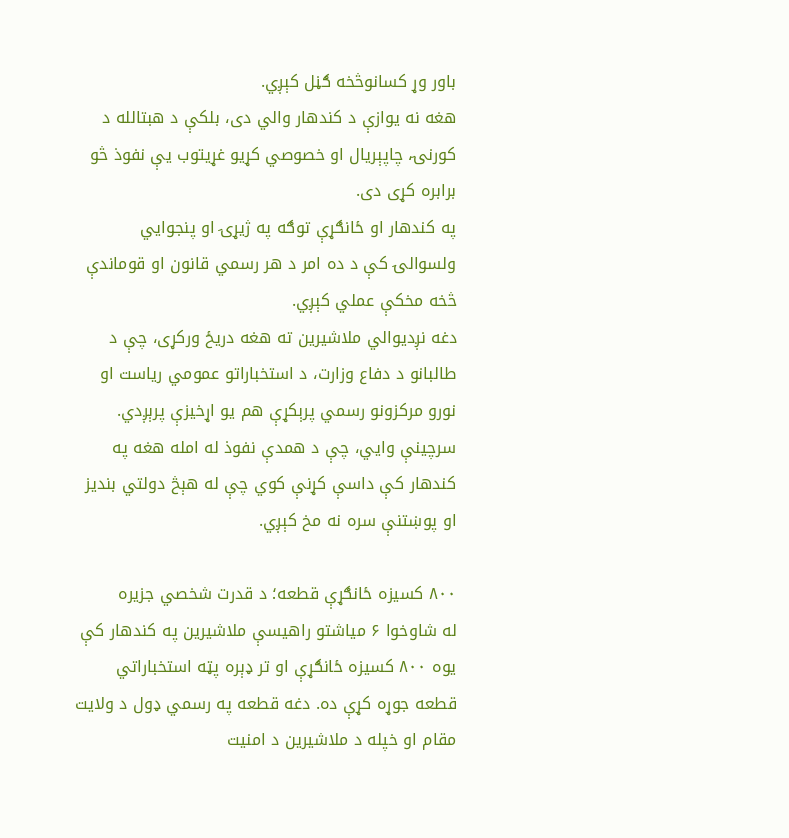باور وړ کسانوڅخه ګڼل کېږي.
هغه نه یوازې د کندهار والي دی، بلکې د هبتالله د کورنۍ، چاپېریال او خصوصي کړیو غړیتوب یې نفوذ څو برابره کړی دی.
په کندهار او ځانګړې توګه په ژیړۍ او پنجوايي ولسوالۍ کې د ده امر د هر رسمي قانون او قوماندې څخه مخکې عملي کېږي.
دغه نږدیوالي ملاشیرین ته هغه دریځ ورکړی، چې د طالبانو د دفاع وزارت، د استخباراتو عمومي ریاست او نورو مرکزونو رسمي پرېکړې هم یو اړخیزې پرېږدي.
سرچینې وایي، چې د همدې نفوذ له امله هغه په کندهار کې داسې کړنې کوي چې له هېڅ دولتي بندیز او پوښتنې سره نه مخ کېږي.

۸۰۰ کسیزه ځانګړې قطعه؛ د قدرت شخصي جزیره
له شاوخوا ۶ میاشتو راهیسې ملاشیرین په کندهار کې یوه ۸۰۰ کسیزه ځانګړې او تر ډېره پټه استخباراتي قطعه جوړه کړې ده. دغه قطعه په رسمي ډول د ولایت مقام او خپله د ملاشیرین د امنیت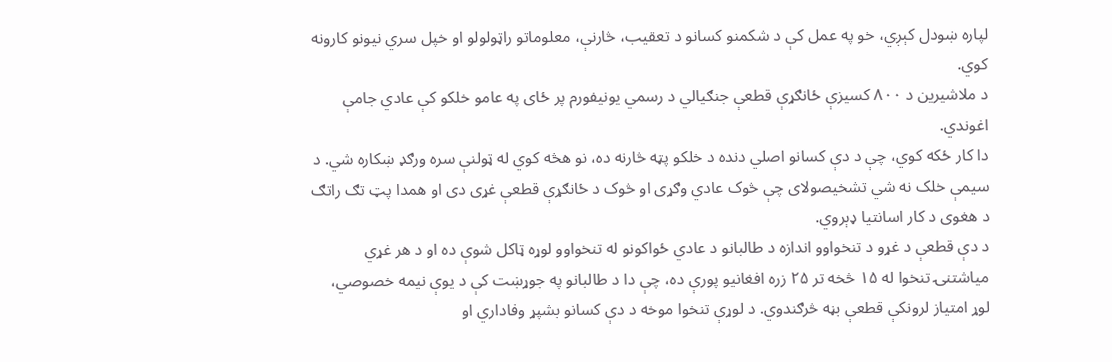لپاره ښودل کېږي، خو په عمل کې د شکمنو کسانو د تعقیب، څارنې، معلوماتو راټولولو او خپل سري نیونو کارونه کوي.
د ملاشیرین د ۸۰۰ کسیزې ځانګړې قطعې جنګیالي د رسمي یونیفورم پر ځای په عامو خلکو کې عادي جامې اغوندي.
دا کار ځکه کوي، چې د دې کسانو اصلي دنده د خلکو پټه څارنه ده، نو هڅه کوي له ټولنې سره ورګډ ښکاره شي. د سیمې خلک نه شي تشخیصولای چې څوک عادي وګړی او څوک د ځانګړې قطعې غړی دی او همدا پټ تګ راتګ د هغوی د کار اسانتیا ډېروي.
د دې قطعې د غړو د تنخواوو اندازه د طالبانو د عادي ځواکونو له تنخواوو لوړه ټاکل شوې ده او د هر غړي میاشتنۍ تنخوا له ۱۵ څخه تر ۲۵ زره افغانیو پورې ده، چې دا د طالبانو په جوړښت کې د یوې نیمه خصوصي، لوړ امتیاز لرونکې قطعې بڼه څرګندوي. د لوړې تنخوا موخه د دې کسانو بشپړ وفاداري او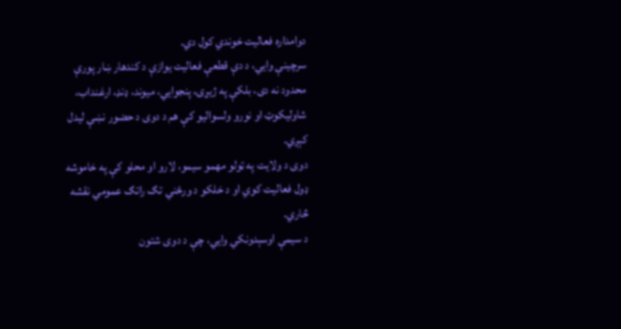دوامداره فعالیت خوندي کول دي.
سرچینې وايي، د دې قطعې فعالیت یوازې د کندهار ښار پورې محدود نه دی، بلکې په ژیړۍ، پنجوايي، میوند، ډنډ، ارغنداب، شاولیکوټ او نورو ولسوالیو کې هم د دوی د حضور نښې لیدل کېږي.
دوی د ولایت په ټولو مهمو سیمو، لارو او محلو کې په خاموشه ډول فعالیت کوي او د خلکو د ورځني تګ راتګ عمومي نقشه څاري.
د سیمې اوسېدونکي وايي، چې د دوی شتون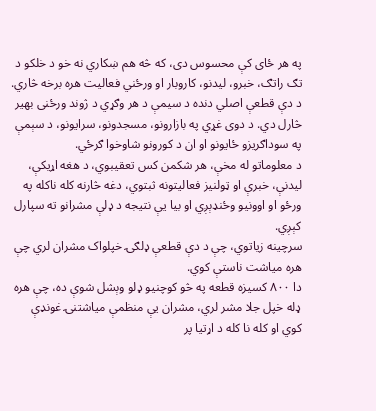په هر ځای کې محسوس دی، که څه هم ښکاري نه خو د خلکو د تګ راتګ، خبرو، لیدنو، کاروبار او ورځني فعالیت هره برخه څاري.
د دې قطعې اصلي دنده د سیمې د هر وګړي د ژوند ورځنی بهیر څارل دي. د دوی غړي په بازارونو، مسجدونو، سرایونو، د سېمې په سوداګریزو ځایونو او ان د کورونو شاوخوا ګرځي.
د معلوماتو له مخې، هر شکمن کس تعقیبوي، د هغه اړیکې، لیدنې، خبرې او ټولنیز فعالیتونه ثبتوي، دغه څارنه کله ناکله په ورځو او اوونیو وځنډېږي او بیا یې نتیجه د ډلې مشرانو ته سپارل کېږي.
سرچینه زیاتوي، چې د دې قطعې ډلګۍ خپلواک مشران لري چې هره میاشت ناستې کوي.
دا ۸۰۰ کسیزه قطعه په څو کوچنیو ډلو وېشل شوې ده، چې هره ډله خپل جلا مشر لري، مشران یې منظمې میاشتنۍ غونډې کوي او کله نا کله د اړتیا پر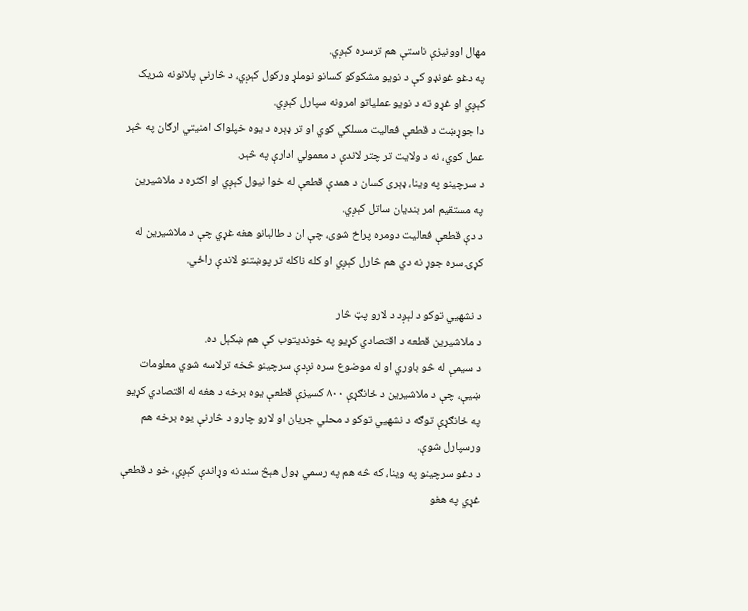مهال اوونیزې ناستې هم ترسره کېږي.
په دغو غونډو کې د نويو مشکوکو کسانو نوملړ ورکول کېږي، د څارنې پلانونه شریک کېږي او غړو ته د نویو عملیاتو امرونه سپارل کېږي.
دا جوړښت د قطعې فعالیت مسلکي کوي او تر ډېره د یوه خپلواک امنیتي ارګان په څېر عمل کوي، نه د ولایت تر چتر لاندې د معمولي ادارې په څېر.
د سرچینو په وینا، ډېری کسان د همدې قطعې له خوا نیول کېږي او اکثره د ملاشیرین په مستقیم امر بندیان ساتل کېږي.
د دې قطعې فعالیت دومره پراخ شوی، چې ان د طالبانو هغه غړي چې د ملاشیرین له کړۍ سره جوړ نه دي هم څارل کېږي او کله ناکله تر پوښتنو لاندې راځي.

د نشهيي توکو د لېږد د لارو پټ څار
د ملاشیرین قطعه د اقتصادي کړیو په خوندیتوب کې هم ښکېل ده.
د سیمې له څو باوري او له موضوع سره نږدې سرچینو څخه ترلاسه شوي معلومات ښيې، چې د ملاشیرین د ځانګړې ۸۰۰ کسیزې قطعې یوه برخه د هغه له اقتصادي کړیو په ځانګړې توګه د نشهيي توکو د محلي جریان او لارو چارو د څارنې یوه برخه هم ورسپارل شوې.
د دغو سرچینو په وینا، که څه هم په رسمي ډول هېڅ سند نه وړاندې کېږي، خو د قطعې غړي په هغو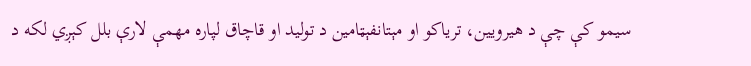سیمو کې چې د هیرویین، تریاکو او مېتانفېټامین د تولید او قاچاق لپاره مهمې لارې بلل کېږي لکه د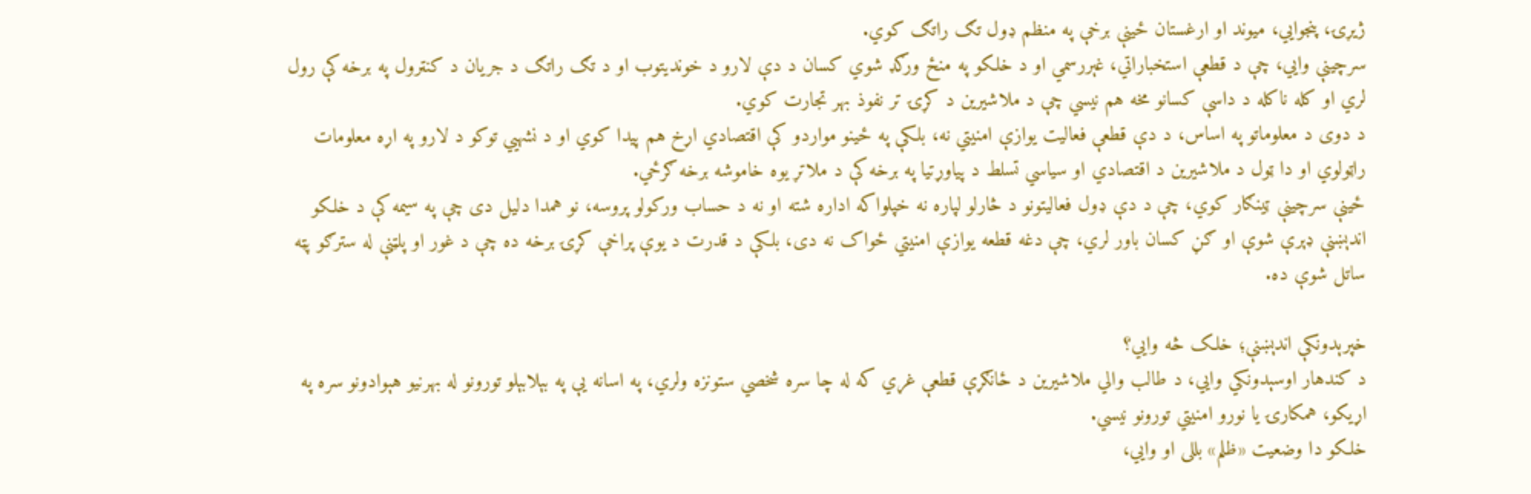ژیړۍ، پنجوايي، میوند او ارغستان ځینې برخې په منظم ډول تګ راتګ کوي.
سرچینې وايي، چې د قطعې استخباراتي، غېررسمي او د خلکو په منځ ورګډ شوي کسان د دې لارو د خونديتوب او د تګ راتګ د جریان د کنټرول په برخه کې رول لري او کله ناکله د داسې کسانو مخه هم نیسي چې د ملاشیرین د کړۍ تر نفوذ بهر تجارت کوي.
د دوی د معلوماتو په اساس، د دې قطعې فعالیت یوازې امنیتي نه، بلکې په ځینو مواردو کې اقتصادي اړخ هم پیدا کوي او د نشهيي توکو د لارو په اړه معلومات راټولوي او دا ټول د ملاشیرین د اقتصادي او سیاسي تسلط د پیاوړتیا په برخه کې د ملاتړ یوه خاموشه برخه ګرځي.
ځینې سرچینې ټینګار کوي، چې د دې ډول فعالیتونو د څارلو لپاره نه خپلواکه اداره شته او نه د حساب ورکولو پروسه، نو همدا دلیل دی چې په سیمه کې د خلکو اندېښنې ډېرې شوې او ګڼ کسان باور لري، چې دغه قطعه یوازې امنیتي ځواک نه دی، بلکې د قدرت د یوې پراخې کړۍ برخه ده چې د غور او پلټنې له سترګو پټه ساتل شوې ده.

خپرېدونکې اندېښنې؛ خلک څه وایي؟
د کندهار اوسېدونکي وايي، د طالب والي ملاشیرین د ځانګړې قطعې غړي که له چا سره شخصي ستونزه ولري، په اسانه یې په بېلابېلو تورونو له بهرنیو هېوادونو سره په اړیکو، همکارۍ یا نورو امنیتي تورونو نیسي.
خلکو دا وضعیت «ظلم» بللی او وایي،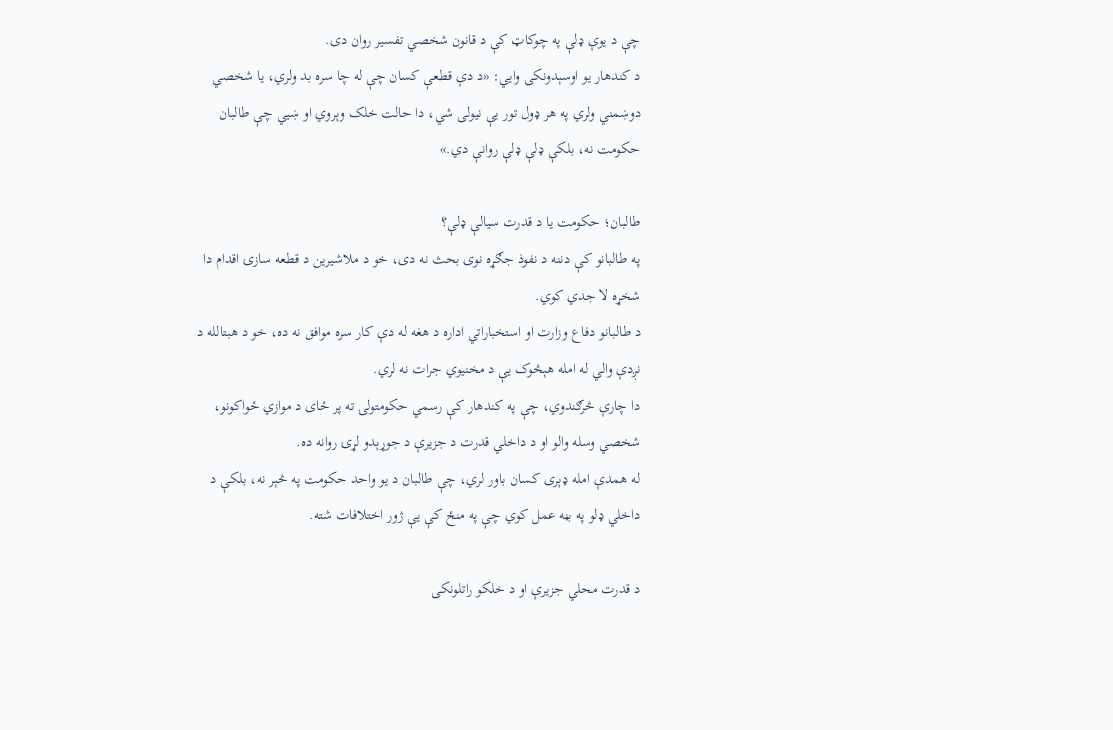چې د یوې ډلې په چوکاټ کې د قانون شخصي تفسیر روان دی.
د کندهار یو اوسېدونکی وایي: «د دې قطعې کسان چې له چا سره بد ولري، یا شخصي دوښمني ولري په هر ډول تور یې نیولی شي، دا حالت خلک وېروي او ښيي چې طالبان حکومت نه، بلکې ډلې ډلې روانې دي.»

طالبان؛ حکومت یا د قدرت سیالې ډلې؟
په طالبانو کې دننه د نفوذ جګړه نوی بحث نه دی، خو د ملاشیرین د قطعه سازۍ اقدام دا شخړه لا جدي کوي.
د طالبانو دفاع وزارت او استخباراتي اداره د هغه له دې کار سره موافق نه ده، خو د هبتالله د نږدې والي له امله هېڅوک یې د مخنیوي جرات نه لري.
دا چارې څرګندوي، چې په کندهار کې رسمي حکومتولۍ ته پر ځای د موازي ځواکونو، شخصي وسله والو او د داخلي قدرت د جزیرې د جوړېدو لړۍ روانه ده.
له همدې امله ډېری کسان باور لري، چې طالبان د یو واحد حکومت په څېر نه، بلکې د داخلي ډلو په بڼه عمل کوي چې په منځ کې یې ژور اختلافات شته.

د قدرت محلي جزیرې او د خلکو راتلونکی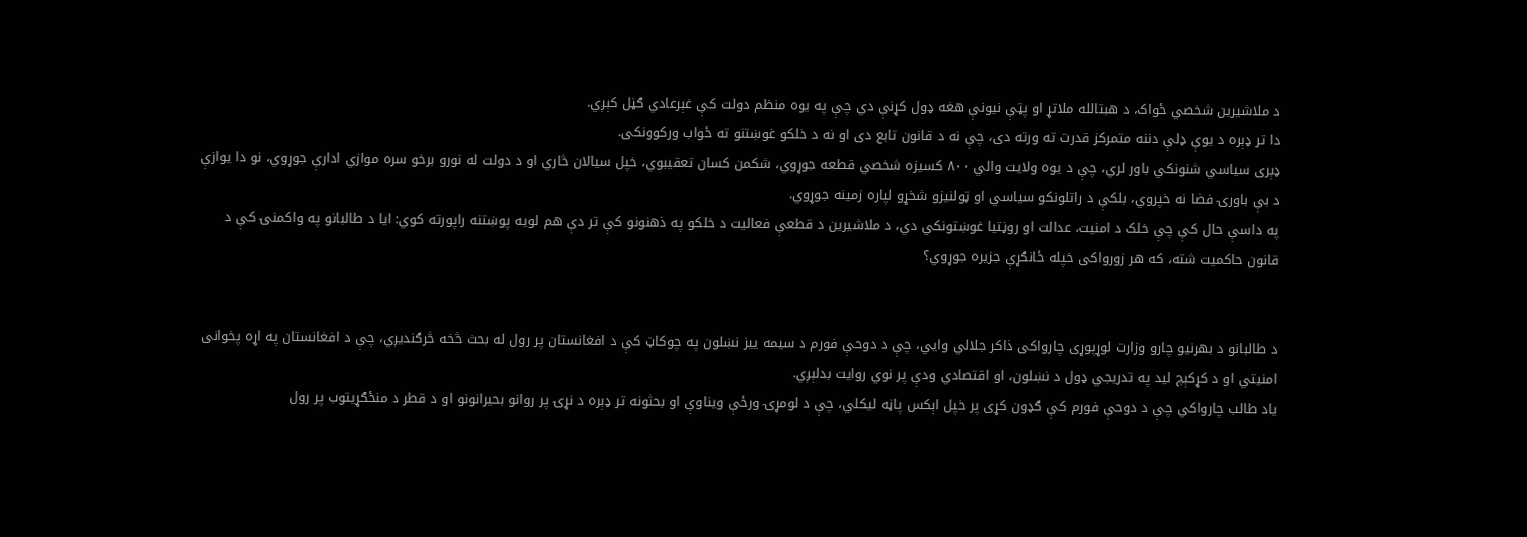د ملاشیرین شخصي ځواک، د هبتالله ملاتړ او پټې نیونې هغه ډول کړنې دي چې په یوه منظم دولت کې غېرعادي ګڼل کېږي.
دا تر ډېره د یوې ډلې دننه متمرکز قدرت ته ورته دی، چې نه د قانون تابع دی او نه د خلکو غوښتنو ته ځواب ورکوونکی.
ډېری سیاسي شنونکي باور لري، چې د یوه ولایت والي ۸۰۰ کسیزه شخصي قطعه جوړوي، شکمن کسان تعقیبوي، خپل سیالان څاري او د دولت له نورو برخو سره موازي ادارې جوړوي، نو دا یوازې د بې باورۍ فضا نه خپروي، بلکې د راتلونکو سیاسي او ټولنیزو شخړو لپاره زمینه جوړوي.
په داسې حال کې چې خلک د امنیت، عدالت او روڼتیا غوښتونکي دي، د ملاشیرین د قطعې فعالیت د خلکو په ذهنونو کې تر دې هم لویه پوښتنه راپورته کوي: ایا د طالبانو په واکمنۍ کې د قانون حاکمیت شته، که هر زورواکی خپله ځانګړې جزیره جوړوي؟


د طالبانو د بهرنیو چارو وزارت لوړپوړی چارواکی ذاکر جلالي وايي، چې د دوحې فورم د سیمه ييز نښلون په چوکاټ کې د افغانستان پر رول له بحث څخه څرګندیږي، چې د افغانستان په اړه پخوانی امنیتي او د کړکېچ لید په تدریجي ډول د نښلون، او اقتصادي ودې پر نوي روایت بدلېږي.
یاد طالب چارواکي چې د دوحې فورم کې ګډون کړی پر خپل اېکس پاڼه لیکلي، چې د لومړۍ ورځې ویناوې او بحثونه تر ډېره د نړۍ پر روانو بحیرانونو او د قطر د منځګړیتوب پر رول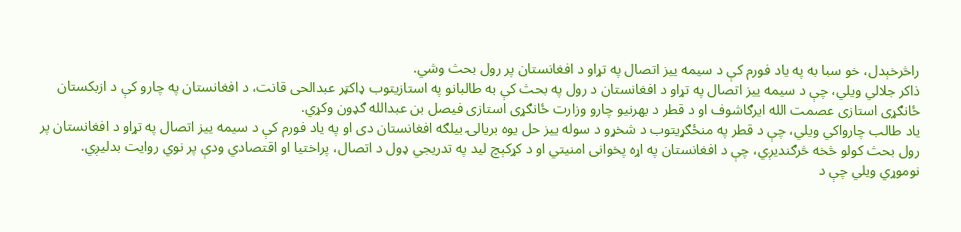راڅرخېدل، خو سبا به په یاد فورم کې د سیمه ييز اتصال په تړاو د افغانستان پر رول بحث وشي.
ذاکر جلالي ویلي، چې د سیمه ییز اتصال په تړاو د افغانستان د رول په بحث کې به طالبانو په استازيتوب ډاکټر عبدالحی قانت، د افغانستان په چارو کې د ازبکستان ځانګړی استازی عصمت الله ایرګاشوف او د قطر د بهرنیو چارو وزارت ځانګړی استازی فیصل بن عبدالله ګډون وکړي.
یاد طالب چارواکي ویلي، چې د قطر په منځګړیتوب د شخړو د سوله ییز حل یوه بریالۍ بیلګه افغانستان دی او په یاد فورم کې د سیمه ییز اتصال په تړاو د افغانستان پر رول بحث کولو څخه څرګندیږي، چې د افغانستان په اړه پخوانی امنیتي او د کړکېچ لید په تدریجي ډول د اتصال، پراختیا او اقتصادي ودې پر نوي روایت بدلیږي.
نوموړي ویلي چې د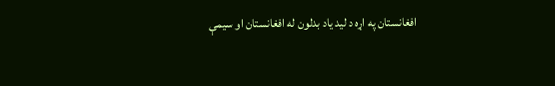افغانستان په اړه د لید یاد بدلون له افغانستان او سیمې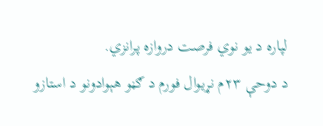لپاره د یو نوي فرصت دروازه پرانزي.
د دوحې ۲۳م نړیوال فورم د ګڼو هېوادونو د استازو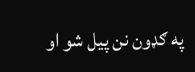په ګډون نن پیل شو او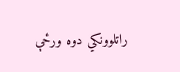راتلوونکي دوه ورځې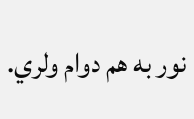نور به هم دوام ولري.